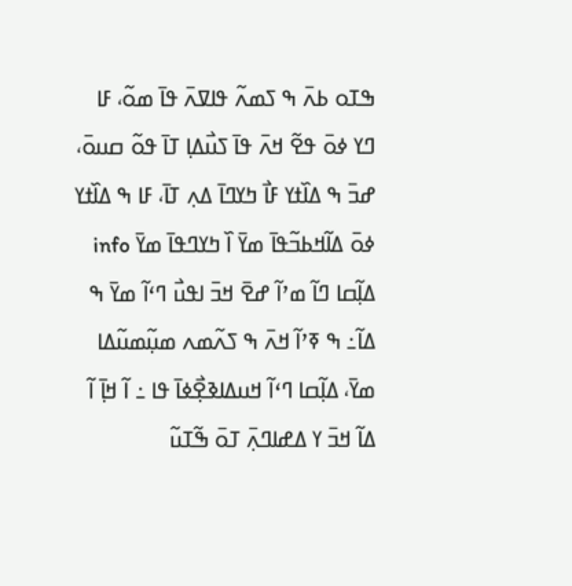ߒߠߋ ߕߍ߫ ߒ ߖߘߍ߬ ߟߊߜߍ߫ ߟߊ߫ ߘߋ߬، ߓߊ ߣߌ ߦߋ߫ ߟߐ߬ ߞߍ߫ ߟߊ߫ ߖߎ߯ߡߊ߲ ߠߊ߫ ߟߋ߬ ߛߎߋ߫، ߝߏ߫ ߒ ߡߊ߰ߙߌ ߓߊ߯ ߤߌߣߊ߫ ߡߍ߲ ߠߊ߫، ߓߊ ߒ ߡߊ߰ߙߌ ߦߋ߫ ߡߊ߬ߞߕߏ߬ߟߊ߫ ߘߌ߫ ߊ߰ ߤߌߣߟߊ߫ ߘߌ߫ info
ߡߊ߲߬ߛߊ ߣߊ߬ ߘߴߊ߬ ߝߐ߫ ߞߏ߫ ߊߟߎ߯ ߣߵߊ߬ ߘߌ߫ ߒ ߡߊ߬߸ ߒ ߧߴߊ߬ ߞߍ߫ ߒ ߖߍ߬ߘߍ ߘߎ߲߬ߘߎ߬ߡߊ ߘߌ߫، ߡߊ߲߬ߛߊ ߣߵߊ߬ ߞߎߡߊߢߐ߲߯ߦߊ߫ ߟߊ ߸ ߊ߬ ߞߊ߲߫ ߊ߬ ߡߊ߬ ߞߏ߫ ߌ ߡߝߊߣߍ߲߫ ߠߋ߫ ߒ߬ߠߎ߬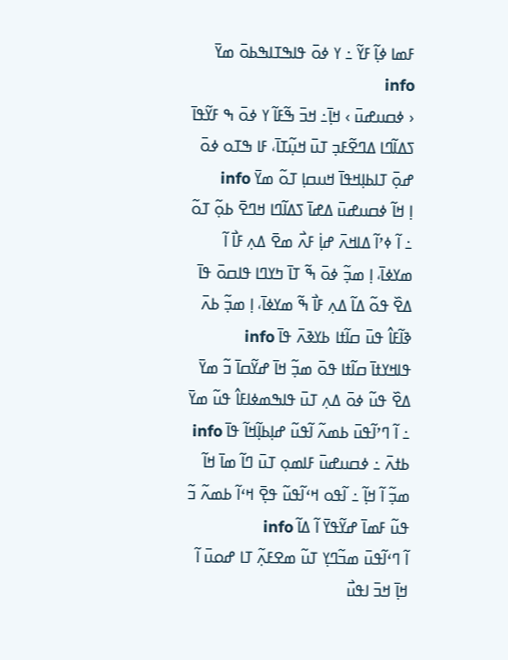ߓߘߊ ߦߊ߲߬ ߓߌ߬ ߸ ߌ ߦߋ߫ ߟߊߒߠߊߒߕߋ߫ ߘߌ߫ info
‹ ߦߛߎߝߎ߫ › ߞߊ߲߫߸ ߞߏ߫ ߒ߬ߓߊ߬ ߌ ߦߋ߫ ߒ ߓߌ߬ߟߊ߫ ߖߡߊ߬ߣߊ ߡߣߐ߬ߓߏ߲ ߠߎ߫ ߞߎ߲߬ߠߊ߫، ߓߊ ߒߠߋ ߦߋ߫ ߝߋ߲߫ ߠߊߕߊ߲ߞߟߊ߫ ߞߎߛߊ߲ ߠߋ߬ ߘߌ߫ info
ߊ߲ ߞߊ߬ ߦߛߎߝߎ߫ ߡߝߊ߫ ߖߡߊ߬ߣߊ ߞߣߐ߫ ߕߋ߲߬ ߠߋ߬ ߸ ߊ߬ ߦߴߊ߬ ߡߊߞߍ߫ ߝߊ߲߭ ߓߍ߯ ߘߐ߫ ߡߍ߲ ߓߊ߯ ߊ߬ ߘߌߦߊ߫، ߊ߲ ߘߏ߲߬ ߦߋ߫ ߒ߬ ߠߊ߫ ߤߌߣߊ ߟߊߛߋ߫ ߟߊ߫ ߡߐ߰ ߟߋ߬ ߡߊ߬ ߡߍ߲ ߓߊ߯ ߒ߬ ߘߌߦߊ߫، ߊ߲ ߘߏ߲߬ ߕߍ߫ ߢߊ߬ߓߊ߮ ߟߎ߫ ߛߊ߬ߙߊ ߕߌߢߍ߫ ߟߊ߫ info
ߟߊߞߌߙߊ߫ ߛߊ߬ߙߊ ߟߋ߫ ߘߏ߲߬ ߞߊ߫ ߝߌ߬ߛߊ߫ ߏ߬ ߘߌ߫ ߡߐ߰ ߟߎ߬ ߦߋ߫ ߡߍ߲ ߠߎ߫ ߟߊߒߘߦߊߓߊ߮ ߟߎ߬ ߘߌ߫ ߸ ߊ߬ ߣߴߊ߬ߟߎ߫ ߕߘߍ߬ ߊ߬ߟߎ߬ ߝߊ߲ߕߊ߲߬ߞߊ߬ ߟߊ߫ info
ߕߙߍ߫ ߸ ߦߛߎߝߎ߫ ߓߊߘߋ߲ ߠߎ߫ ߣߊ߬ ߘߊ߫ ߞߊ߬ ߘߏ߲߬ ߊ߬ ߞߊ߲߬ ߸ ߊ߬ߟߋ ߞߵߊ߬ߟߎ߬ ߟߐ߲߫ ߞߵߊ߬ ߕߘߍ߬ ߏ߬ ߟߎ߬ ߓߘߊ߫ ߝߌ߬ߟߌ߫ ߊ߬ ߡߊ߬ info
ߊ߬ ߣߵߊ߬ߟߎ߫ ߘߏ߬ߣߌ߲ ߠߎ߬ ߘߐߓߍ߲߬ ߠߊ ߝߋߎ߫ ߊ߬ ߞߊ߲߫ ߞߏ߫ ߊߟߎ߯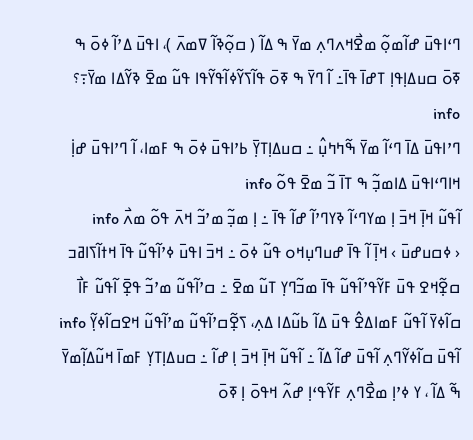ߣߵߊߟߎ߫ ߝߊ߬ߘߋ߲߬ ߘߐ߯ߞߍߣߍ߲ ߘߌ߫ ߒ ߡߊ߬ ( ߛߋ߲߬ߢߊ߬ ߜߘߍ߫ )، ߊߟߎ߫ ߡߴߊ߬ ߦߋ߫ ߒ ߧߋ߫ ߛߎߡߊ߲ߟߊ߲ ߠߝߊ߫ ߟߊ߫߸ ߊ߬ ߣߌ߫ ߒ ߧߋ߫ ߟߊ߬ߖߌ߬ߦߊ߬ߟߌ߬ߟߊ ߟߎ߬ ߘߐ߫ ߢߌ߬ߡߊ ߘߌ߫߹؟ info
ߣߴߊߟߎ߫ ߡߊ߫ ߣߵߊ߬ ߘߌ߫ ߒ߬ߤߤߎ߲߮ ߸ ߛߎߡߊ߲ߠߌ߲߫ ߕߴߊߟߎ߫ ߦߋ߫ ߒ ߓߘߊ، ߊ߬ ߣߴߊߟߎ߫ ߝߊ߲߭ ߞߊߣߵߊߟߎ߫ ߡߊߘߏ߲߬ ߒ ߠߊ߫ ߏ߬ ߘߐ߫ ߟߋ߬ info
ߊ߬ߟߎ߬ ߞߊ߲߫ ߞߏ߫ ߊ߲ ߘߌߣߵߊ߬ ߢߌߣߴߊ߬ ߝߊ߬ ߟߊ߫ ߸ ߊ߲ ߘߏ߲߬ ߘߴߏ߬ ߞߍ߫ ߟߋ߬ ߘߍ߯ info
‹ ߦߛߎߝߎ߫ › ߞߊ߲߫ ߊ߬ ߟߊ߫ ߝߎߣߎ߲ߞߋ ߟߎ߬ ߦߋ߫ ߸ ߞߏ߫ ߊߟߎ߫ ߦߴߊ߬ߟߎ߬ ߟߊ߫ ߞߙߊ߬ߖߊߥߏ ߛߐ߲߬ߞߐ ߟߎ߫ ߓߌ߬ߟߴߊ߬ߟߎ߬ ߟߊ߫ ߘߏ߬ߣߌ߲ ߠߎ߬ ߘߐ߫ ߸ ߛߴߊ߬ߟߎ߬ ߘߴߏ߬ ߟߐ߲߫ ߊ߬ߟߎ߬ ߓߊ߯ ߛߊ߬ߦߌ߫ ߊ߬ߟߎ߬ ߓߘߊߡߐ߮ ߟߎ߫ ߡߊ߬ ߕߎ߬ߡߊ ߡߍ߲، ߖߐ߲߬ߛߴߊ߬ߟߎ߬ ߘߴߊ߬ߟߎ߬ ߞߐߛߊ߬ߦߌ߲߬ info
ߊ߬ߟߎ߫ ߛߊ߬ߦߌ߬ߣߍ߲ ߊ߬ߟߎ߫ ߝߊ߬ ߡߊ߬ ߸ ߊ߬ߟߎ߬ ߞߊ߲߫ ߞߏ߫ ߊ߲ ߝߊ߬ ߸ ߛߎߡߊ߲ߠߌ߲ ߓߘߊ߫ ߞߎ߬ߡߊ߲߬ߘߌ߫ ߒ߬ ߡߊ߬ ، ߌ ߦߴߊ߲ ߘߐ߯ߣߍ߲ ߓߌ߬ߟߵߊ߲ ߝߍ߬ ߞߟߋ߫ ߊ߲ ߧߋ߫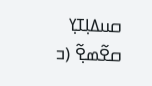ߛߎߡߊ߲ߠߌ߲ ߛߐ߬ߘߐ߲߬ (ߏ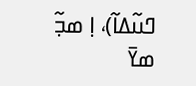ߣߎ߬ߡߊ߬)، ߊ߲ ߘߏ߲߬ ߘߌ߫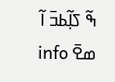ߒ߬ ߖߊ߲߬ߕߏ߫ ߊ߬ ߘߐ߫ info